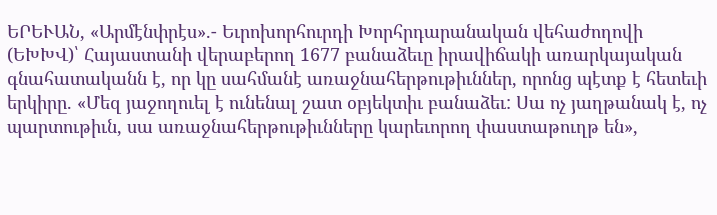ԵՐԵՒԱՆ, «Արմէնփրէս».- Եւրոխորհուրդի Խորհրդարանական վեհաժողովի (ԵԽԽՎ)՝ Հայաստանի վերաբերող 1677 բանաձեւը իրավիճակի առարկայական գնահատականն է, որ կը սահմանէ առաջնահերթութիւններ, որոնց պէտք է հետեւի երկիրը. «Մեզ յաջողուել է ունենալ շատ օբյեկտիւ բանաձեւ: Սա ոչ յաղթանակ է, ոչ պարտութիւն, սա առաջնահերթութիւնները կարեւորող փաստաթուղթ են»,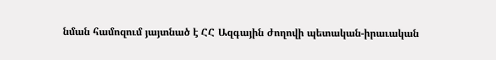նման համոզում յայտնած է ՀՀ Ազգային ժողովի պետական-իրաւական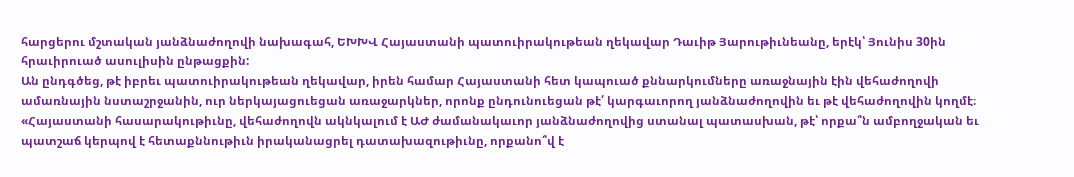հարցերու մշտական յանձնաժողովի նախագահ, ԵԽԽՎ Հայաստանի պատուիրակութեան ղեկավար Դաւիթ Յարութիւնեանը, երէկ՝ Յունիս 30ին հրաւիրուած ասուլիսին ընթացքին:
Ան ընդգծեց, թէ իբրեւ պատուիրակութեան ղեկավար, իրեն համար Հայաստանի հետ կապուած քննարկումները առաջնային էին վեհաժողովի ամառնային նստաշրջանին, ուր ներկայացուեցան առաջարկներ, որոնք ընդունուեցան թէ՛ կարգաւորող յանձնաժողովին եւ թէ վեհաժողովին կողմէ։ «Հայաստանի հասարակութիւնը, վեհաժողովն ակնկալում է ԱԺ ժամանակաւոր յանձնաժողովից ստանալ պատասխան, թէ՝ որքա՞ն ամբողջական եւ պատշաճ կերպով է հետաքննութիւն իրականացրել դատախազութիւնը, որքանո՞վ է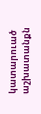կատարուած աշխատանքն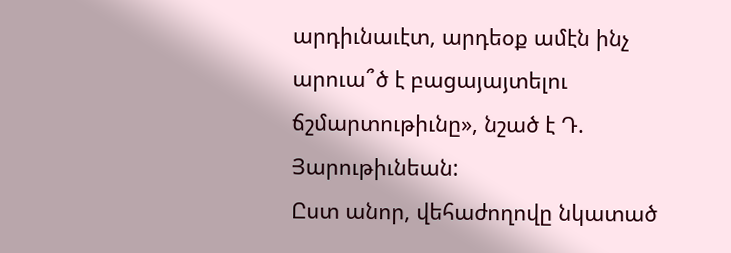արդիւնաւէտ, արդեօք ամէն ինչ արուա՞ծ է բացայայտելու ճշմարտութիւնը», նշած է Դ. Յարութիւնեան:
Ըստ անոր, վեհաժողովը նկատած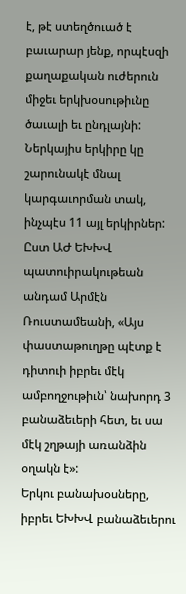է, թէ ստեղծուած է բաւարար յենք, որպէսզի քաղաքական ուժերուն միջեւ երկխօսութիւնը ծաւալի եւ ընդլայնի: Ներկայիս երկիրը կը շարունակէ մնալ կարգաւորման տակ, ինչպէս 11 այլ երկիրներ:
Ըստ ԱԺ ԵԽԽՎ պատուիրակութեան անդամ Արմէն Ռուստամեանի, «Այս փաստաթուղթը պէտք է դիտուի իբրեւ մէկ ամբողջութիւն՝ նախորդ 3 բանաձեւերի հետ, եւ սա մէկ շղթայի առանձին օղակն է»:
Երկու բանախօսները, իբրեւ ԵԽԽՎ բանաձեւերու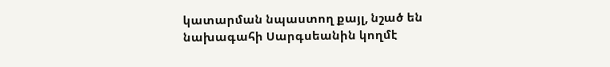կատարման նպաստող քայլ, նշած են նախագահի Սարգսեանին կողմէ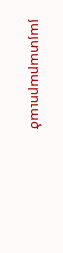յայտարարուած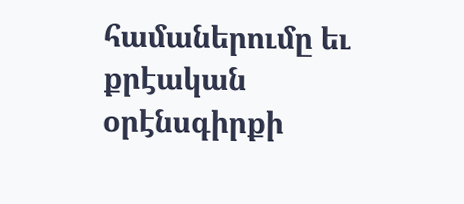համաներումը եւ քրէական օրէնսգիրքի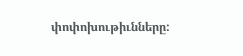փոփոխութիւնները: